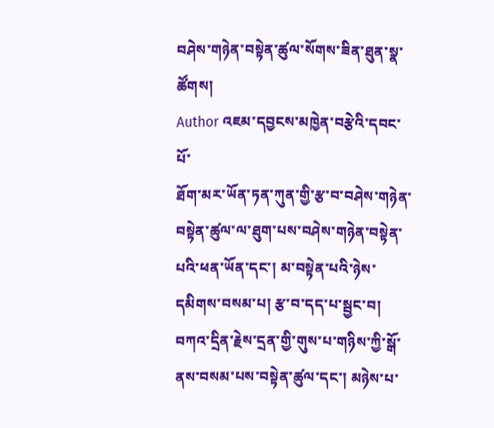བཤེས་གཉེན་བསྟེན་ཚུལ་སོགས་ཟིན་ཐུན་སྣ་ཚོགས།
Author འཇམ་དབྱངས་མཁྱེན་བརྩེའི་དབང་པོ་
ཐོག་མར་ཡོན་ཏན་ཀུན་གྱི་རྩ་བ་བཤེས་གཉེན་བསྟེན་ཚུལ་ལ་ཐུག་པས་བཤེས་གཉེན་བསྟེན་པའི་ཕན་ཡོན་དང་། མ་བསྟེན་པའི་ཉེས་དམིགས་བསམ་པ། རྩ་བ་དད་པ་སྦྱང་བ། བཀའ་དྲིན་རྗེས་དྲན་གྱི་གུས་པ་གཉིས་ཀྱི་སྒོ་ནས་བསམ་པས་བསྟེན་ཚུལ་དང་། མཉེས་པ་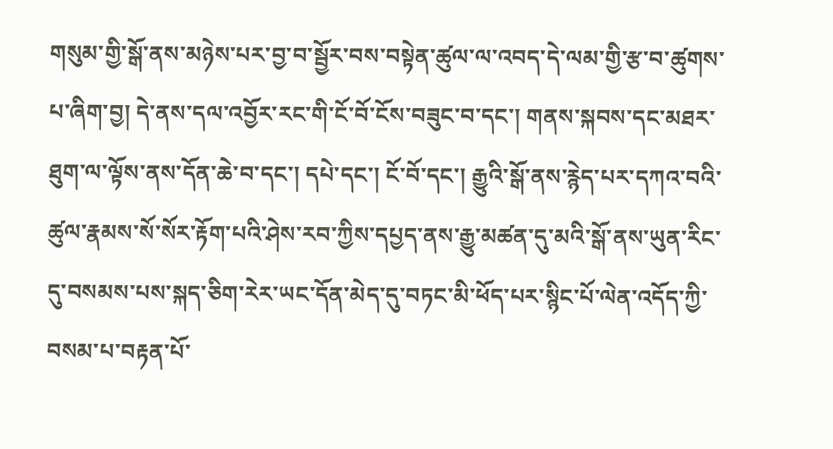གསུམ་གྱི་སྒོ་ནས་མཉེས་པར་བྱ་བ་སྦྱོར་བས་བསྟེན་ཚུལ་ལ་འབད་དེ་ལམ་གྱི་རྩ་བ་ཚུགས་པ་ཞིག་བྱ། དེ་ནས་དལ་འབྱོར་རང་གི་ངོ་བོ་ངོས་བཟུང་བ་དང་། གནས་སྐབས་དང་མཐར་ཐུག་ལ་ལྟོས་ནས་དོན་ཆེ་བ་དང་། དཔེ་དང་། ངོ་བོ་དང་། རྒྱུའི་སྒོ་ནས་རྙེད་པར་དཀའ་བའི་ཚུལ་རྣམས་སོ་སོར་རྟོག་པའི་ཤེས་རབ་ཀྱིས་དཔྱད་ནས་རྒྱུ་མཚན་དུ་མའི་སྒོ་ནས་ཡུན་རིང་དུ་བསམས་པས་སྐད་ཅིག་རེར་ཡང་དོན་མེད་དུ་བཏང་མི་ཕོད་པར་སྙིང་པོ་ལེན་འདོད་ཀྱི་བསམ་པ་བརྟན་པོ་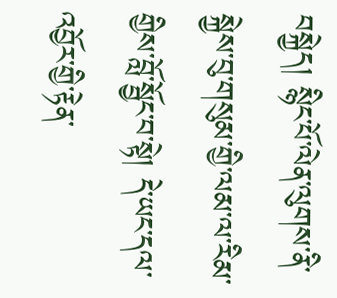བསྐྱེད། སྙིང་པོ་ལེན་ལུགས་ནི་སྐྱེས་བུ་གསུམ་གྱི་ལམ་ལ་རིམ་གྱིས་བློ་སྦྱོང་བ་སྟེ། དེ་ཡང་དལ་འབྱོར་གྱི་རྟེན་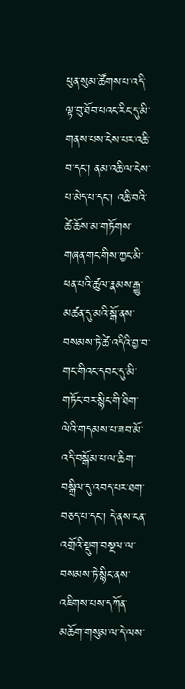ཕུན་སུམ་ཚོགས་པ་འདི་ལྟ་བུ་ཐོབ་པའང་རིང་དུ་མི་གནས་པས་ངེས་པར་འཆི་བ་དང་། ནམ་འཆི་ལ་ངེས་པ་མེད་པ་དང་། འཆི་བའི་ཚེ་ཆོས་མ་གཏོགས་གཞན་གང་གིས་ཀྱང་མི་ཕན་པའི་ཚུལ་རྣམས་རྒྱུ་མཚན་དུ་མའི་སྒོ་ནས་བསམས་ཏེ་ཚེ་འདིའི་བྱ་བ་གང་གིའང་དབང་དུ་མི་གཏོང་བར་སྙིང་གི་ཐིག་ལེའི་གདམས་པ་ཟབ་མོ་འདི་བསྒོམ་པ་ལ་ཆིག་བསྒྲིལ་དུ་འབད་པར་ཐག་བཅད་པ་དང་། དེ་ནས་ངན་འགྲོའི་སྡུག་བསྔལ་ལ་བསམས་ཏེ་སྙིང་ནས་འཇིགས་པས་དཀོན་མཆོག་གསུམ་ལ་དེ་ལས་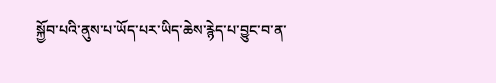སྐྱོབ་པའི་ནུས་པ་ཡོད་པར་ཡིད་ཆེས་རྙེད་པ་བྱུང་བ་ན་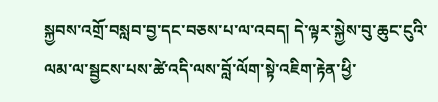སྐྱབས་འགྲོ་བསླབ་བྱ་དང་བཅས་པ་ལ་འབད། དེ་ལྟར་སྐྱེས་བུ་ཆུང་ངུའི་ལམ་ལ་སྦྱངས་པས་ཚེ་འདི་ལས་བློ་ལོག་སྟེ་འཇིག་རྟེན་ཕྱི་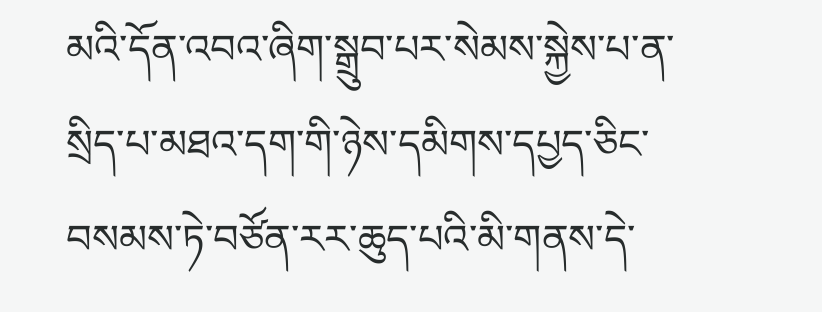མའི་དོན་འབའ་ཞིག་སྒྲུབ་པར་སེམས་སྐྱེས་པ་ན་སྲིད་པ་མཐའ་དག་གི་ཉེས་དམིགས་དཔྱད་ཅིང་བསམས་ཏེ་བཙོན་རར་ཆུད་པའི་མི་གནས་དེ་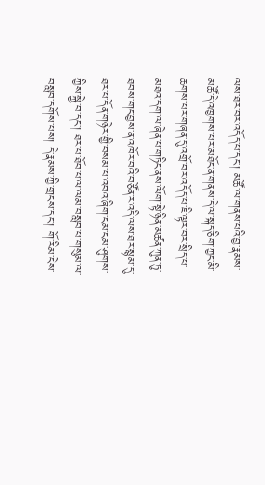ལས་ཐར་བར་འདོད་པ་དང་། མཚོ་ལ་གནས་པའི་བྱ་རྣམས་མཚོ་དེ་འཁྱགས་པར་མཐོང་ན་གནས་དེ་ལ་སྐད་ཅིག་ཀྱང་མི་ཆགས་པར་གཞན་དུ་འགྲོ་བར་འདོད་པ་ཇི་ལྟར་བར་སྲིད་པ་མཐའ་དག་ལ་ཞེན་པ་གཏིང་ནས་ལོག་སྟེ་ཉིན་མཚན་ཀུན་ཏུ་ཐབས་གང་བྱས་ན་འཁོར་བའི་བཙོན་ར་འདི་ལས་ཐར་སྙམ་དུ་ཐར་པ་དོན་གཉེར་གྱི་བསམ་པ་འབའ་ཞིག་ངམ་ངམ་ཤུགས་ཀྱིས་སྐྱེ་བ་དང་། ཐར་པ་ཐོབ་པ་ལ་ལམ་བསླབ་པ་གསུམ་ལ་བསླབ་དགོས་པས། དེ་རྣམས་ཀྱི་གྲངས་དང་། གོ་རིམ་ངེས་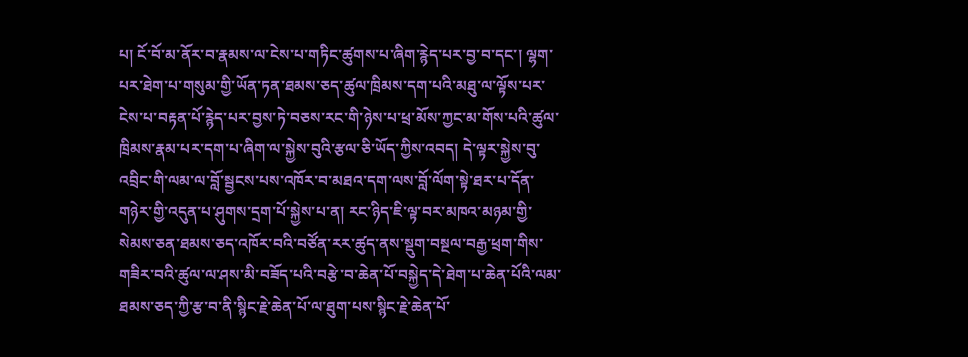པ། ངོ་བོ་མ་ནོར་བ་རྣམས་ལ་ངེས་པ་གཏིང་ཚུགས་པ་ཞིག་རྙེད་པར་བྱ་བ་དང་། ལྷག་པར་ཐེག་པ་གསུམ་གྱི་ཡོན་ཏན་ཐམས་ཅད་ཚུལ་ཁྲིམས་དག་པའི་མཐུ་ལ་ལྟོས་པར་ངེས་པ་བརྟན་པོ་རྙེད་པར་བྱས་ཏེ་བཅས་རང་གི་ཉེས་པ་ཕྲ་མོས་ཀྱང་མ་གོས་པའི་ཚུལ་ཁྲིམས་རྣམ་པར་དག་པ་ཞིག་ལ་སྐྱེས་བུའི་རྩལ་ཅི་ཡོད་ཀྱིས་འབད། དེ་ལྟར་སྐྱེས་བུ་འབྲིང་གི་ལམ་ལ་བློ་སྦྱངས་པས་འཁོར་བ་མཐའ་དག་ལས་བློ་ལོག་སྟེ་ཐར་པ་དོན་གཉེར་གྱི་འདུན་པ་ཤུགས་དྲག་པོ་སྐྱེས་པ་ན། རང་ཉིད་ཇི་ལྟ་བར་མཁའ་མཉམ་གྱི་སེམས་ཅན་ཐམས་ཅད་འཁོར་བའི་བཙོན་རར་ཚུད་ནས་སྡུག་བསྔལ་བརྒྱ་ཕྲག་གིས་གཟིར་བའི་ཚུལ་ལ་ཤས་མི་བཟོད་པའི་བརྩེ་བ་ཆེན་པོ་བསྐྱེད་དེ་ཐེག་པ་ཆེན་པོའི་ལམ་ཐམས་ཅད་ཀྱི་རྩ་བ་ནི་སྙིང་རྗེ་ཆེན་པོ་ལ་ཐུག་པས་སྙིང་རྗེ་ཆེན་པོ་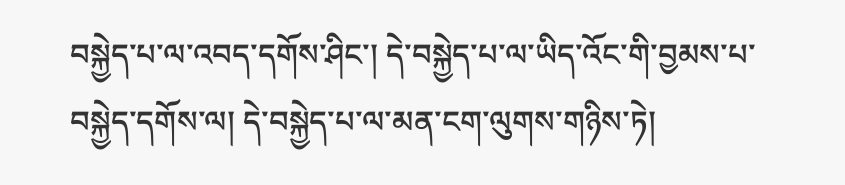བསྐྱེད་པ་ལ་འབད་དགོས་ཤིང་། དེ་བསྐྱེད་པ་ལ་ཡིད་འོང་གི་བྱམས་པ་བསྐྱེད་དགོས་ལ། དེ་བསྐྱེད་པ་ལ་མན་ངག་ལུགས་གཉིས་ཏེ།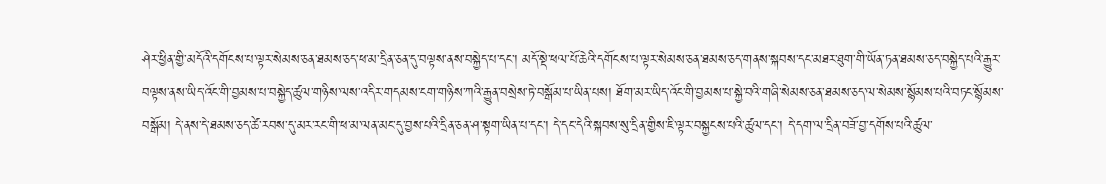ཤེར་ཕྱིན་གྱི་མདོའི་དགོངས་པ་ལྟར་སེམས་ཅན་ཐམས་ཅད་ཕ་མ་དྲིན་ཅན་དུ་བལྟས་ནས་བསྐྱེད་པ་དང་། མདོ་སྡེ་ཕལ་པོ་ཆེའི་དགོངས་པ་ལྟར་སེམས་ཅན་ཐམས་ཅད་གནས་སྐབས་དང་མཐར་ཐུག་གི་ཡོན་ཏན་ཐམས་ཅད་བསྐྱེད་པའི་རྒྱུར་བལྟས་ནས་ཡིད་འོང་གི་བྱམས་པ་བསྐྱེད་ཚུལ་གཉིས་ལས་འདིར་གདམས་ངག་གཉིས་ཀའི་རྒྱུན་བསྲེས་ཏེ་བསྒོམ་པ་ཡིན་པས། ཐོག་མར་ཡིད་འོང་གི་བྱམས་པ་སྐྱེ་བའི་གཞི་སེམས་ཅན་ཐམས་ཅད་ལ་སེམས་སྙོམས་པའི་བཏང་སྙོམས་བསྒོམ། དེ་ནས་དེ་ཐམས་ཅད་ཚེ་རབས་དུ་མར་རང་གི་ཕ་མ་ལན་མང་དུ་བྱས་པའི་དྲིན་ཅན་ཤ་སྟག་ཡིན་པ་དང་། དེ་དང་དེའི་སྐབས་སུ་དྲིན་གྱིས་ཇི་ལྟར་བསྐྱངས་པའི་ཚུལ་དང་། དེ་དག་ལ་དྲིན་བཟོ་བྱ་དགོས་པའི་ཚུལ་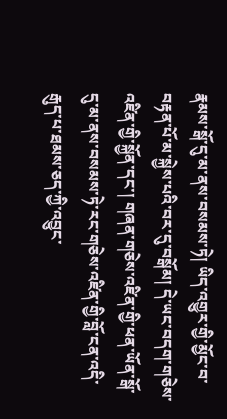རྣམས་སྒོ་དུ་མ་ནས་བསམས་ཏེ། ཡིད་འགྱུར་གྱི་མྱོང་བ་བརྟན་པོ་མ་སྐྱེས་པའི་བར་དུ་བསྒོམ། དེ་ཡང་བདག་གཅེས་འཛིན་གྱི་སྐྱོན་དང་། གཞན་གཅེས་འཛིན་གྱི་ཕན་ཡོན་སྒོ་དུ་མ་ནས་བསམས་ཏེ་རང་གཅེས་འཛིན་གྱི་བློ་ངན་འདི་རྒུད་པ་ཐམས་ཅད་ཀྱི་འབྱུང་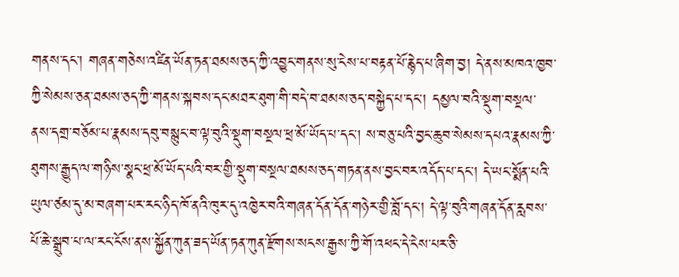གནས་དང་། གཞན་གཅེས་འཛིན་ཡོན་ཏན་ཐམས་ཅད་ཀྱི་འབྱུང་གནས་སུ་ངེས་པ་བརྟན་པོ་རྙེད་པ་ཞིག་བྱ། དེ་ནས་མཁའ་ཁྱབ་ཀྱི་སེམས་ཅན་ཐམས་ཅད་ཀྱི་གནས་སྐབས་དང་མཐར་ཐུག་གི་བདེ་བ་ཐམས་ཅད་བསྐྱེད་པ་དང་། དམྱལ་བའི་སྡུག་བསྔལ་ནས་དགྲ་བཅོམ་པ་རྣམས་དབུ་བསྙུང་བ་ལྟ་བུའི་སྡུག་བསྔལ་ཕྲ་མོ་ཡོད་པ་དང་། ས་བཅུ་པའི་བྱང་ཆུབ་སེམས་དཔའ་རྣམས་ཀྱི་ཐུགས་རྒྱུད་ལ་གཉིས་སྣང་ཕྲ་མོ་ཡོད་པའི་བར་གྱི་སྡུག་བསྔལ་ཐམས་ཅད་གཏན་ནས་བྱང་བར་འདོད་པ་དང་། དེ་ཡང་སྨོན་པའི་ཡུལ་ཙམ་དུ་མ་བཞག་པར་རང་ཉིད་ཁོ་ནའི་ཁུར་དུ་འཁྱེར་བའི་གཞན་དོན་དོན་གཉེར་གྱི་བློ་དང་། དེ་ལྟ་བུའི་གཞན་དོན་རླབས་པོ་ཆེ་སྒྲུབ་པ་ལ་རང་ངོས་ནས་སྐྱོན་ཀུན་ཟད་ཡོན་ཏན་ཀུན་རྫོགས་སངས་རྒྱས་ཀྱི་གོ་འཕང་དེ་ངེས་པར་ཅི་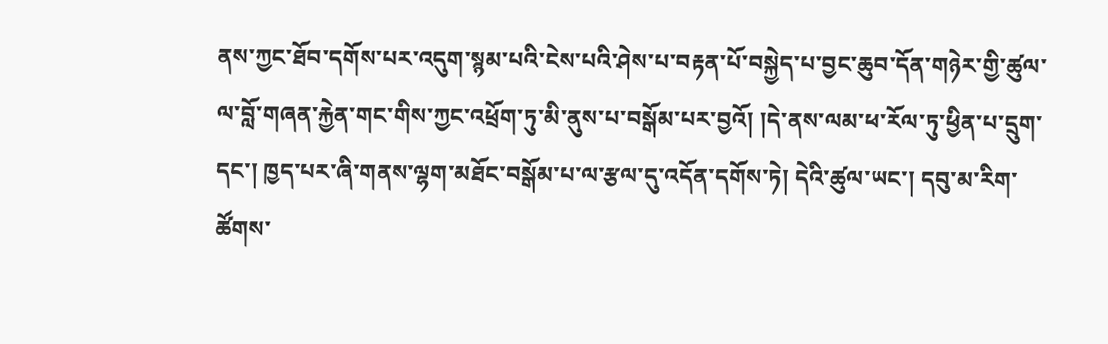ནས་ཀྱང་ཐོབ་དགོས་པར་འདུག་སྙམ་པའི་ངེས་པའི་ཤེས་པ་བརྟན་པོ་བསྐྱེད་པ་བྱང་ཆུབ་དོན་གཉེར་གྱི་ཚུལ་ལ་བློ་གཞན་རྐྱེན་གང་གིས་ཀྱང་འཕྲོག་ཏུ་མི་ནུས་པ་བསྒོམ་པར་བྱའོ། །དེ་ནས་ལམ་ཕ་རོལ་ཏུ་ཕྱིན་པ་དྲུག་དང་། ཁྱད་པར་ཞི་གནས་ལྷག་མཐོང་བསྒོམ་པ་ལ་རྩལ་དུ་འདོན་དགོས་ཏེ། དེའི་ཚུལ་ཡང་། དབུ་མ་རིག་ཚོགས་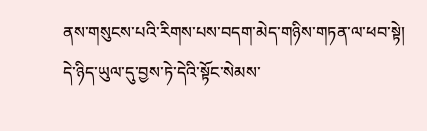ནས་གསུངས་པའི་རིགས་པས་བདག་མེད་གཉིས་གཏན་ལ་ཕབ་སྟེ། དེ་ཉིད་ཡུལ་དུ་བྱས་ཏེ་དེའི་སྟོང་སེམས་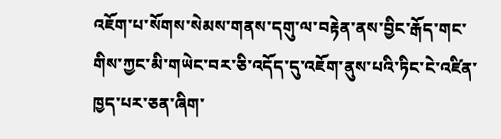འཇོག་པ་སོགས་སེམས་གནས་དགུ་ལ་བརྟེན་ནས་བྱིང་རྒོད་གང་གིས་ཀྱང་མི་གཡེང་བར་ཅི་འདོད་དུ་འཇོག་ནུས་པའི་ཏིང་ངེ་འཛིན་ཁྱད་པར་ཅན་ཞིག་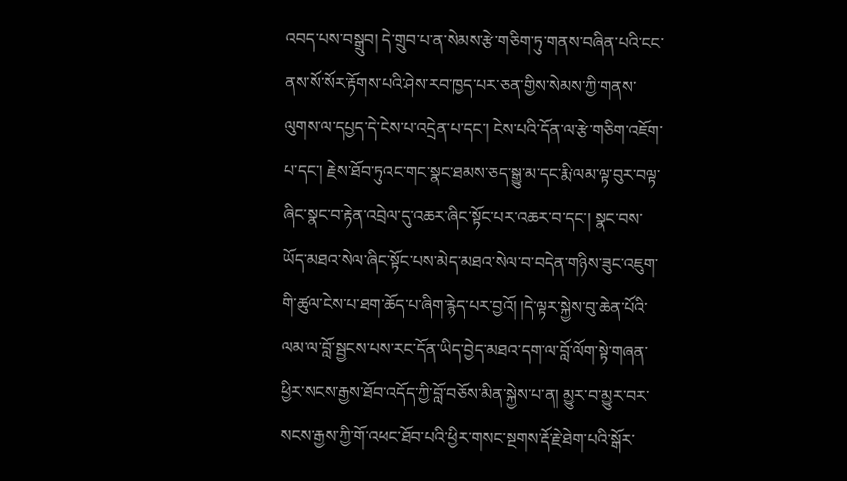འབད་པས་བསྒྲུབ། དེ་གྲུབ་པ་ན་སེམས་རྩེ་གཅིག་ཏུ་གནས་བཞིན་པའི་ངང་ནས་སོ་སོར་རྟོགས་པའི་ཤེས་རབ་ཁྱད་པར་ཅན་གྱིས་སེམས་ཀྱི་གནས་ལུགས་ལ་དཔྱད་དེ་ངེས་པ་འདྲེན་པ་དང་། ངེས་པའི་དོན་ལ་རྩེ་གཅིག་འཇོག་པ་དང་། རྗེས་ཐོབ་ཏུའང་གང་སྣང་ཐམས་ཅད་སྒྱུ་མ་དང་རྨི་ལམ་ལྟ་བུར་བལྟ་ཞིང་སྣང་བ་རྟེན་འབྲེལ་དུ་འཆར་ཞིང་སྟོང་པར་འཆར་བ་དང་། སྣང་བས་ཡོད་མཐའ་སེལ་ཞིང་སྟོང་པས་མེད་མཐའ་སེལ་བ་བདེན་གཉིས་ཟུང་འཇུག་གི་ཚུལ་ངེས་པ་ཐག་ཆོད་པ་ཞིག་རྙེད་པར་བྱའོ། །དེ་ལྟར་སྐྱེས་བུ་ཆེན་པོའི་ལམ་ལ་བློ་སྦྱངས་པས་རང་དོན་ཡིད་བྱེད་མཐའ་དག་ལ་བློ་ལོག་སྟེ་གཞན་ཕྱིར་སངས་རྒྱས་ཐོབ་འདོད་ཀྱི་བློ་བཅོས་མིན་སྐྱེས་པ་ན། མྱུར་བ་མྱུར་བར་སངས་རྒྱས་ཀྱི་གོ་འཕང་ཐོབ་པའི་ཕྱིར་གསང་སྔགས་རྡོ་རྗེ་ཐེག་པའི་སྒོར་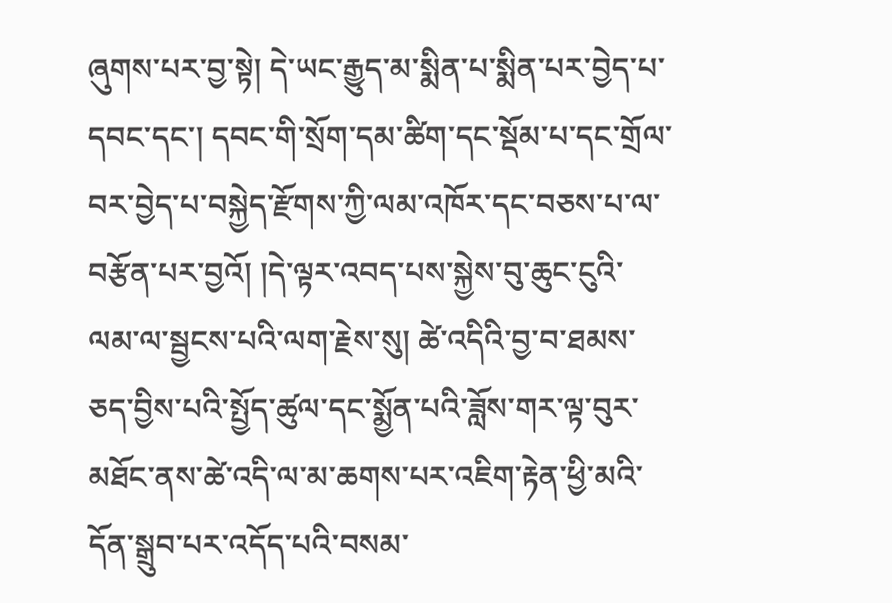ཞུགས་པར་བྱ་སྟེ། དེ་ཡང་རྒྱུད་མ་སྨིན་པ་སྨིན་པར་བྱེད་པ་དབང་དང་། དབང་གི་སྲོག་དམ་ཚིག་དང་སྡོམ་པ་དང་གྲོལ་བར་བྱེད་པ་བསྐྱེད་རྫོགས་ཀྱི་ལམ་འཁོར་དང་བཅས་པ་ལ་བརྩོན་པར་བྱའོ། །དེ་ལྟར་འབད་པས་སྐྱེས་བུ་ཆུང་ངུའི་ལམ་ལ་སྦྱངས་པའི་ལག་རྗེས་སུ། ཚེ་འདིའི་བྱ་བ་ཐམས་ཅད་བྱིས་པའི་སྤྱོད་ཚུལ་དང་སྨྱོན་པའི་ཟློས་གར་ལྟ་བུར་མཐོང་ནས་ཚེ་འདི་ལ་མ་ཆགས་པར་འཇིག་རྟེན་ཕྱི་མའི་དོན་སྒྲུབ་པར་འདོད་པའི་བསམ་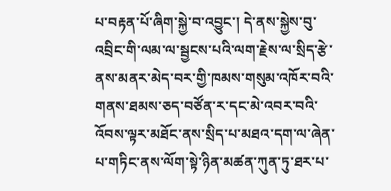པ་བརྟན་པོ་ཞིག་སྐྱེ་བ་འབྱུང་། དེ་ནས་སྐྱེས་བུ་འབྲིང་གི་ལམ་ལ་སྦྱངས་པའི་ལག་རྗེས་ལ་སྲིད་རྩེ་ནས་མནར་མེད་བར་གྱི་ཁམས་གསུམ་འཁོར་བའི་གནས་ཐམས་ཅད་བཙོན་ར་དང་མེ་འབར་བའི་འོབས་ལྟར་མཐོང་ནས་སྲིད་པ་མཐའ་དག་ལ་ཞེན་པ་གཏིང་ནས་ལོག་སྟེ་ཉིན་མཚན་ཀུན་ཏུ་ཐར་པ་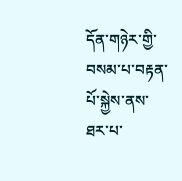དོན་གཉེར་གྱི་བསམ་པ་བརྟན་པོ་སྐྱེས་ནས་ཐར་པ་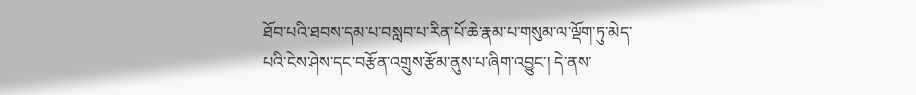ཐོབ་པའི་ཐབས་དམ་པ་བསླབ་པ་རིན་པོ་ཆེ་རྣམ་པ་གསུམ་ལ་ལྡོག་ཏུ་མེད་པའི་ངེས་ཤེས་དང་བརྩོན་འགྲུས་རྩོམ་ནུས་པ་ཞིག་འབྱུང་། དེ་ནས་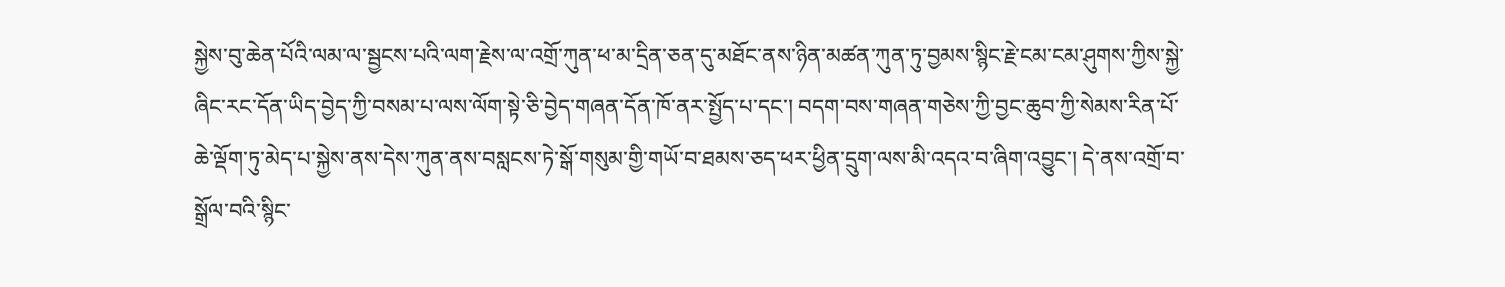སྐྱེས་བུ་ཆེན་པོའི་ལམ་ལ་སྦྱངས་པའི་ལག་རྗེས་ལ་འགྲོ་ཀུན་ཕ་མ་དྲིན་ཅན་དུ་མཐོང་ནས་ཉིན་མཚན་ཀུན་ཏུ་བྱམས་སྙིང་རྗེ་ངམ་ངམ་ཤུགས་ཀྱིས་སྐྱེ་ཞིང་རང་དོན་ཡིད་བྱེད་ཀྱི་བསམ་པ་ལས་ལོག་སྟེ་ཅི་བྱེད་གཞན་དོན་ཁོ་ནར་སྤྱོད་པ་དང་། བདག་བས་གཞན་གཅེས་ཀྱི་བྱང་ཆུབ་ཀྱི་སེམས་རིན་པོ་ཆེ་ལྡོག་ཏུ་མེད་པ་སྐྱེས་ནས་དེས་ཀུན་ནས་བསླངས་ཏེ་སྒོ་གསུམ་གྱི་གཡོ་བ་ཐམས་ཅད་ཕར་ཕྱིན་དྲུག་ལས་མི་འདའ་བ་ཞིག་འབྱུང་། དེ་ནས་འགྲོ་བ་སྒྲོལ་བའི་སྙིང་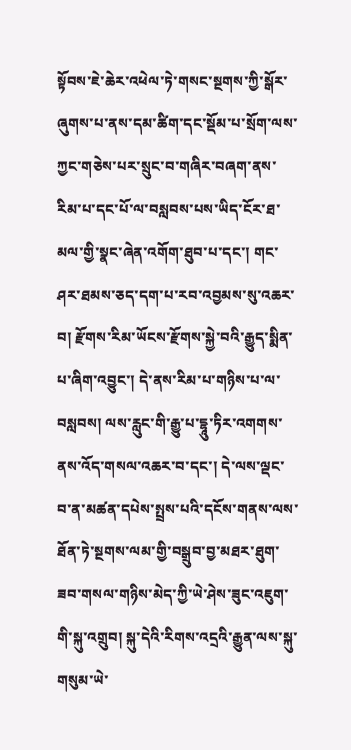སྟོབས་ཇེ་ཆེར་འཕེལ་ཏེ་གསང་སྔགས་ཀྱི་སྒོར་ཞུགས་པ་ནས་དམ་ཚིག་དང་སྡོམ་པ་སྲོག་ལས་ཀྱང་གཅེས་པར་སྲུང་བ་གཞིར་བཞག་ནས་རིམ་པ་དང་པོ་ལ་བསླབས་པས་ཡིད་ངོར་ཐ་མལ་གྱི་སྣང་ཞེན་འགོག་ཐུབ་པ་དང་། གང་ཤར་ཐམས་ཅད་དག་པ་རབ་འབྱམས་སུ་འཆར་བ། རྫོགས་རིམ་ཡོངས་རྫོགས་སྐྱེ་བའི་རྒྱུད་སྨིན་པ་ཞིག་འབྱུང་། དེ་ནས་རིམ་པ་གཉིས་པ་ལ་བསླབས། ལས་རླུང་གི་རྒྱུ་པ་དྷཱུ་ཏིར་འགགས་ནས་འོད་གསལ་འཆར་བ་དང་། དེ་ལས་ལྡང་བ་ན་མཚན་དཔེས་སྤྲས་པའི་དངོས་གནས་ལས་ཐོན་ཏེ་སྔགས་ལམ་གྱི་བསྒྲུབ་བྱ་མཐར་ཐུག་ཟབ་གསལ་གཉིས་མེད་ཀྱི་ཡེ་ཤེས་ཟུང་འཇུག་གི་སྐུ་འགྲུབ། སྐུ་དེའི་རིགས་འདྲའི་རྒྱུན་ལས་སྐུ་གསུམ་ཡེ་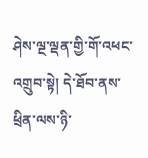ཤེས་ལྔ་ལྡན་གྱི་གོ་འཕང་འགྲུབ་སྟེ། དེ་ཐོབ་ནས་ཕྲིན་ལས་ཉི་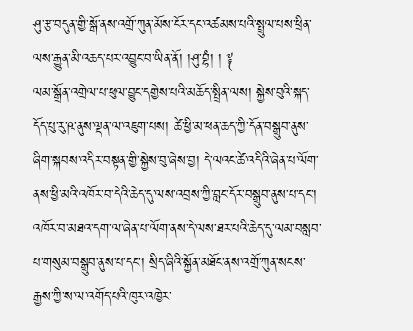ཤུ་རྩ་བདུན་གྱི་སྒོ་ནས་འགྲོ་ཀུན་མོས་ངོར་དང་འཚམས་པའི་སྤྲུལ་པས་ཕྲིན་ལས་རྒྱུན་མི་འཆད་པར་འབྱུང་བ་ཡིན་ནོ། །ཤུ་བྷཾ། ། ༈
ལམ་སྒྲོན་འགྲེལ་པ་ཕུལ་བྱུང་དགྱེས་པའི་མཆོད་སྤྲིན་ལས། སྐྱེས་བུའི་སྐད་དོད་པུ་རུ་ཥ་ནུས་ལྡན་ལ་འཇུག་པས། ཚེ་ཕྱི་མ་ཕན་ཆད་ཀྱི་དོན་བསྒྲུབ་ནུས་ཞིག་སྐབས་འདིར་བསྟན་གྱི་སྐྱེས་བུ་ཞེས་བྱ། དེ་ལའང་ཚེ་འདིའི་ཞེན་པ་ལོག་ནས་ཕྱི་མའི་འཁོར་བ་དེའི་ཆེད་དུ་ལས་འབྲས་ཀྱི་བླང་དོར་བསྒྲུབ་ནུས་པ་དང་། འཁོར་བ་མཐའ་དག་ལ་ཞེན་པ་ལོག་ནས་དེ་ལས་ཐར་པའི་ཆེད་དུ་ལམ་བསླབ་པ་གསུམ་བསྒྲུབ་ནུས་པ་དང་། སྲིད་ཞིའི་སྐྱོན་མཐོང་ནས་འགྲོ་ཀུན་སངས་རྒྱས་ཀྱི་ས་ལ་འགོད་པའི་ཁུར་འཁྱེར་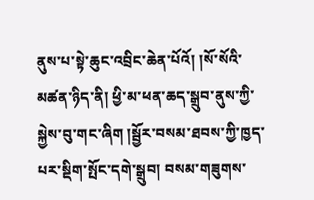ནུས་པ་སྟེ་ཆུང་འབྲིང་ཆེན་པོའོ། །སོ་སོའི་མཚན་ཉིད་ནི། ཕྱི་མ་ཕན་ཆད་སྒྲུབ་ནུས་ཀྱི་སྐྱེས་བུ་གང་ཞིག །སྦྱོར་བསམ་ཐབས་ཀྱི་ཁྱད་པར་སྡིག་སྤོང་དགེ་སྒྲུབ། བསམ་གཟུགས་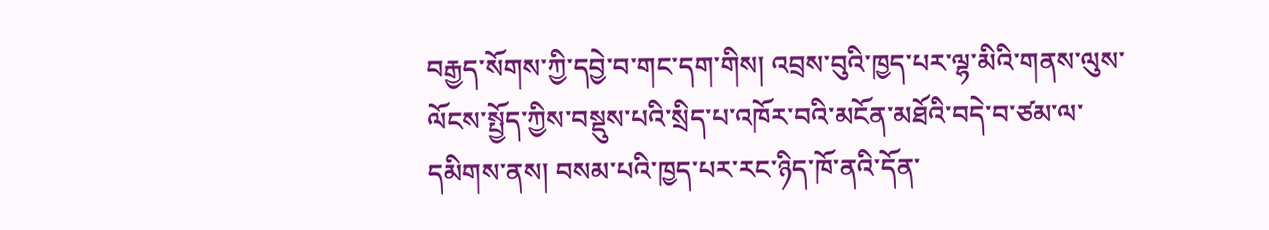བརྒྱད་སོགས་ཀྱི་དབྱེ་བ་གང་དག་གིས། འབྲས་བུའི་ཁྱད་པར་ལྷ་མིའི་གནས་ལུས་ལོངས་སྤྱོད་ཀྱིས་བསྡུས་པའི་སྲིད་པ་འཁོར་བའི་མངོན་མཐོའི་བདེ་བ་ཙམ་ལ་དམིགས་ནས། བསམ་པའི་ཁྱད་པར་རང་ཉིད་ཁོ་ནའི་དོན་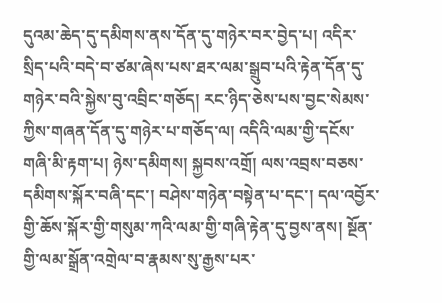དུའམ་ཆེད་དུ་དམིགས་ནས་དོན་དུ་གཉེར་བར་བྱེད་པ། འདིར་སྲིད་པའི་བདེ་བ་ཙམ་ཞེས་པས་ཐར་ལམ་སྒྲུབ་པའི་རྟེན་དོན་དུ་གཉེར་བའི་སྐྱེས་བུ་འབྲིང་གཅོད། རང་ཉིད་ཅེས་པས་བྱང་སེམས་ཀྱིས་གཞན་དོན་དུ་གཉེར་པ་གཅོད་ལ། འདིའི་ལམ་གྱི་དངོས་གཞི་མི་རྟག་པ། ཉེས་དམིགས། སྐྱབས་འགྲོ། ལས་འབྲས་བཅས་དམིགས་སྐོར་བཞི་དང་། བཤེས་གཉེན་བསྟེན་པ་དང་། དལ་འབྱོར་གྱི་ཆོས་སྐོར་གྱི་གསུམ་ཀའི་ལམ་གྱི་གཞི་རྟེན་དུ་བྱས་ནས། སྔོན་གྱི་ལམ་སྒྲོན་འགྲེལ་བ་རྣམས་སུ་རྒྱས་པར་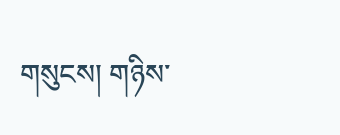གསུངས། གཉིས་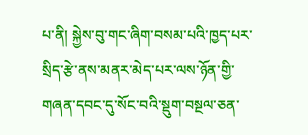པ་ནི། སྐྱེས་བུ་གང་ཞིག་བསམ་པའི་ཁྱད་པར་སྲིད་རྩེ་ནས་མནར་མེད་པར་ལས་ཉོན་གྱི་གཞན་དབང་དུ་སོང་བའི་སྡུག་བསྔལ་ཅན་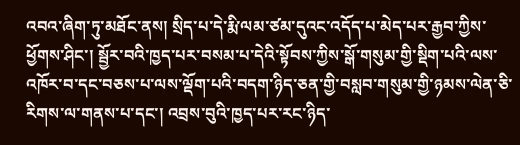འབའ་ཞིག་ཏུ་མཐོང་ནས། སྲིད་པ་དེ་རྨི་ལམ་ཙམ་དུའང་འདོད་པ་མེད་པར་རྒྱབ་ཀྱིས་ཕྱོགས་ཤིང་། སྦྱོར་བའི་ཁྱད་པར་བསམ་པ་དེའི་སྟོབས་ཀྱིས་སྒོ་གསུམ་གྱི་སྡིག་པའི་ལས་འཁོར་བ་དང་བཅས་པ་ལས་ལྡོག་པའི་བདག་ཉིད་ཅན་གྱི་བསླབ་གསུམ་གྱི་ཉམས་ལེན་ཅི་རིགས་ལ་གནས་པ་དང་། འབྲས་བུའི་ཁྱད་པར་རང་ཉིད་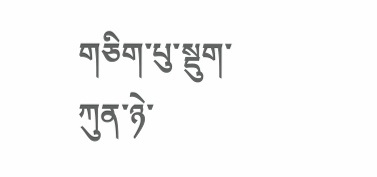གཅིག་པུ་སྡུག་ཀུན་ཉེ་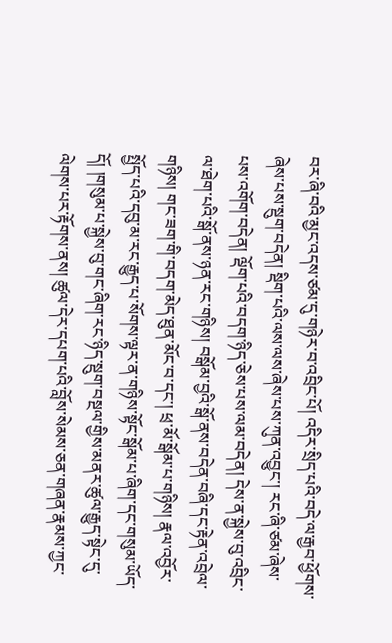བར་ཞི་བའི་མྱང་འདས་ཙམ་དུ་གཉེར་བ་འབྲིང་པོ། འདིར་སྲིད་པའི་བདེ་ལ་རྒྱབ་ཕྱོགས་ཞེས་པས་སྡུག་བདེན། སྡིག་པའི་ལས་ལས་ཞེས་པས་ཀུན་འབྱུང་། རང་ཞི་ཙམ་ཞེས་པས་འགོག་བདེན། ལྡོག་པའི་བདག་ཉིད་ཅེས་པས་ལམ་བདེན། དེས་ན་སྐྱེས་བུ་འབྲིང་ལ་ཐེག་པའི་སྒོ་ནས་ཉན་རང་གཉིས། བསྒོམ་བྱའི་སྒོ་ནས་བདེན་བཞི་དང་རྟེན་འབྲེལ་གཉིས། གང་ཟག་གི་བདག་མེད་ཐུན་མོང་བ་དང་། ཕྲ་མོ་སྒོམ་པ་གཉིས། རྣལ་འབྱོར་སྤྱོད་པའི་དབུ་མ་རང་རྒྱུད་པ་སོགས་ལྟར་ན་གཉིས་སྟོང་སྒོམ་པ་ཞིག་དང་གསུམ་ཡོད་དོ། །གསུམ་པ་སྐྱེས་བུ་གང་ཞིག་རང་ཉིད་སྡུག་བསྔལ་གྱིས་མནར་ཚུལ་རྒྱུད་སྟེང་དུ་ལེགས་པར་རྟོགས་ནས། ཚུལ་དེར་དཔག་པའི་བློས་སེམས་ཅན་གཞན་རྣམས་ཀྱང་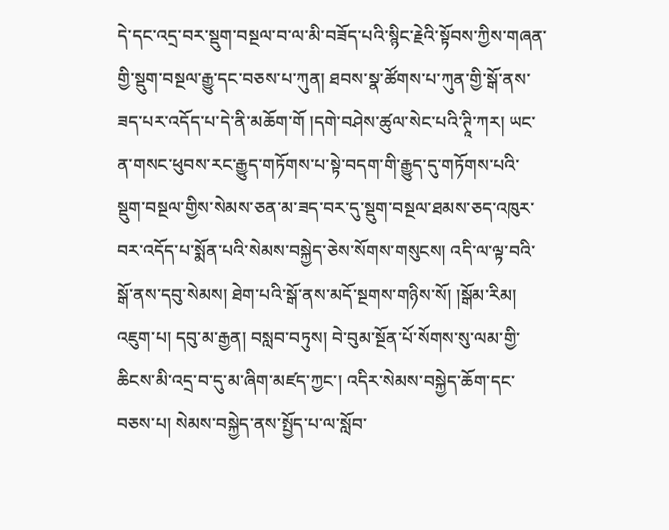དེ་དང་འདྲ་བར་སྡུག་བསྔལ་བ་ལ་མི་བཟོད་པའི་སྙིང་རྗེའི་སྟོབས་ཀྱིས་གཞན་གྱི་སྡུག་བསྔལ་རྒྱུ་དང་བཅས་པ་ཀུན། ཐབས་སྣ་ཚོགས་པ་ཀུན་གྱི་སྒོ་ནས་ཟད་པར་འདོད་པ་དེ་ནི་མཆོག་གོ །དགེ་བཤེས་ཚུལ་སེང་པའི་ཊཱི་ཀར། ཡང་ན་གསང་ཕུབས་རང་རྒྱུད་གཏོགས་པ་སྟེ་བདག་གི་རྒྱུད་དུ་གཏོགས་པའི་སྡུག་བསྔལ་གྱིས་སེམས་ཅན་མ་ཟད་བར་དུ་སྡུག་བསྔལ་ཐམས་ཅད་འཁུར་བར་འདོད་པ་སྨོན་པའི་སེམས་བསྐྱེད་ཅེས་སོགས་གསུངས། འདི་ལ་ལྟ་བའི་སྒོ་ནས་དབུ་སེམས། ཐེག་པའི་སྒོ་ནས་མདོ་སྔགས་གཉིས་སོ། །སྒོམ་རིམ། འཇུག་པ། དབུ་མ་རྒྱན། བསླབ་བཏུས། བེ་བུམ་སྔོན་པོ་སོགས་སུ་ལམ་གྱི་ཆིངས་མི་འདྲ་བ་དུ་མ་ཞིག་མཛད་ཀྱང་། འདིར་སེམས་བསྐྱེད་ཆོག་དང་བཅས་པ། སེམས་བསྐྱེད་ནས་སྤྱོད་པ་ལ་སློབ་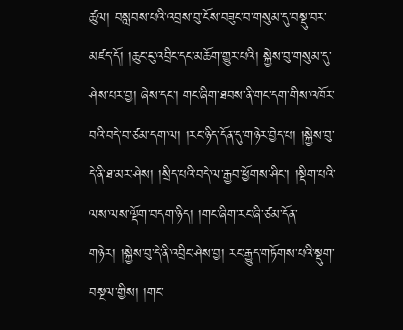ཚུལ། བསླབས་པའི་འབྲས་བུ་ངོས་བཟུང་བ་གསུམ་དུ་བསྡུ་བར་མཛད་དོ། །ཆུང་ངུ་འབྲིང་དང་མཆོག་གྱུར་པའི། སྐྱེས་བུ་གསུམ་དུ་ཤེས་པར་བྱ། ཞེས་དང་། གང་ཞིག་ཐབས་ནི་གང་དག་གིས་འཁོར་བའི་བདེ་བ་ཙམ་དག་ལ། །རང་ཉིད་དོན་དུ་གཉེར་བྱེད་པ། །སྐྱེས་བུ་དེ་ནི་ཐ་མར་ཤེས། །སྲིད་པའི་བདེ་ལ་རྒྱབ་ཕྱོགས་ཤིང་། །སྡིག་པའི་ལས་ལས་ལྡོག་བདག་ཉིད། །གང་ཞིག་རང་ཞི་ཙམ་དོན་གཉེར། །སྐྱེས་བུ་དེ་ནི་འབྲིང་ཤེས་བྱ། རང་རྒྱུད་གཏོགས་པའི་སྡུག་བསྔལ་གྱིས། །གང་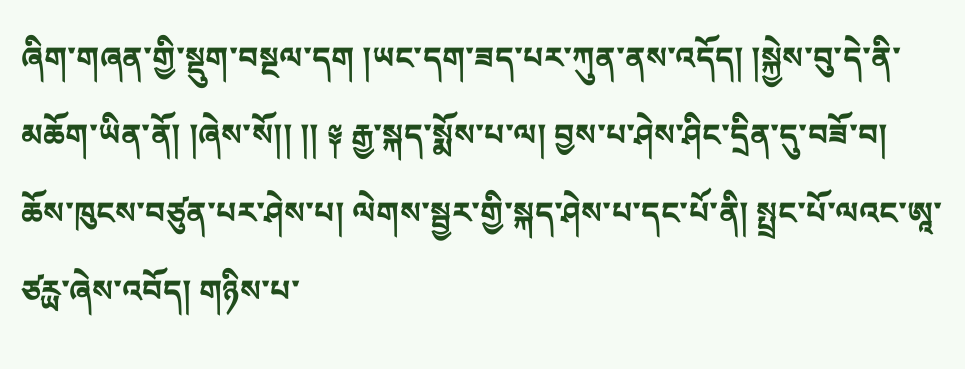ཞིག་གཞན་གྱི་སྡུག་བསྔལ་དག །ཡང་དག་ཟད་པར་ཀུན་ནས་འདོད། །སྐྱེས་བུ་དེ་ནི་མཆོག་ཡིན་ནོ། །ཞེས་སོ།། །། ༈ རྒྱ་སྐད་སྨོས་པ་ལ། བྱས་པ་ཤེས་ཤིང་དྲིན་དུ་བཟོ་བ། ཆོས་ཁུངས་བཙུན་པར་ཤེས་པ། ལེགས་སྦྱར་གྱི་སྐད་ཤེས་པ་དང་པོ་ནི། སྤྲང་པོ་ལའང་ཨཱ་ཙཪྻ་ཞེས་འབོད། གཉིས་པ་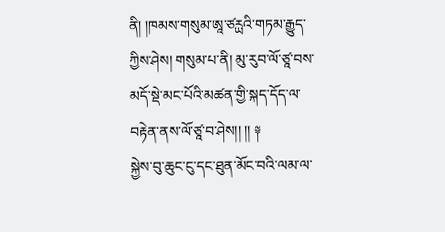ནི། །ཁམས་གསུམ་ཨཱ་ཙཪྻའི་གཏམ་རྒྱུད་ཀྱིས་ཤེས། གསུམ་པ་ནི། མུ་རུབ་ལོ་ཙཱ་བས་མདོ་སྡེ་མང་པོའི་མཚན་གྱི་སྐད་དོད་ལ་བརྟེན་ནས་ལོ་ཙཱ་བ་ཤེས།། །། ༈
སྐྱེས་བུ་ཆུང་ངུ་དང་ཐུན་མོང་བའི་ལམ་ལ་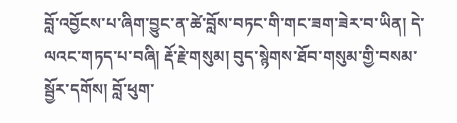བློ་འབྱོངས་པ་ཞིག་བྱུང་ན་ཚེ་བློས་བཏང་གི་གང་ཟག་ཟེར་བ་ཡིན། དེ་ལའང་གཏད་པ་བཞི། རྡོ་རྗེ་གསུམ། བུད་སྙེགས་ཐོབ་གསུམ་གྱི་བསམ་སྦྱོར་དགོས། བློ་ཕུག་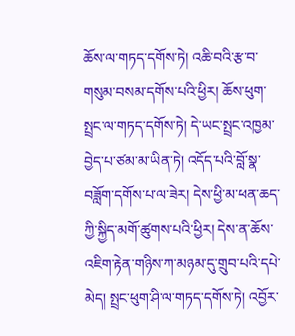ཆོས་ལ་གཏད་དགོས་ཏེ། འཆི་བའི་རྩ་བ་གསུམ་བསམ་དགོས་པའི་ཕྱིར། ཆོས་ཕུག་སྤྲང་ལ་གཏད་དགོས་ཏེ། དེ་ཡང་སྤྲང་འཁྱམ་བྱེད་པ་ཙམ་མ་ཡིན་ཏེ། འདོད་པའི་བློ་སྣ་བཟློག་དགོས་པ་ལ་ཟེར། དེས་ཕྱི་མ་ཕན་ཆད་ཀྱི་སྐྱིད་མགོ་ཚུགས་པའི་ཕྱིར། དེས་ན་ཆོས་འཇིག་རྟེན་གཉིས་ཀ་མཉམ་དུ་གྲུབ་པའི་དཔེ་མེད། སྤྲང་ཕུག་ཤི་ལ་གཏད་དགོས་ཏེ། འབྱོར་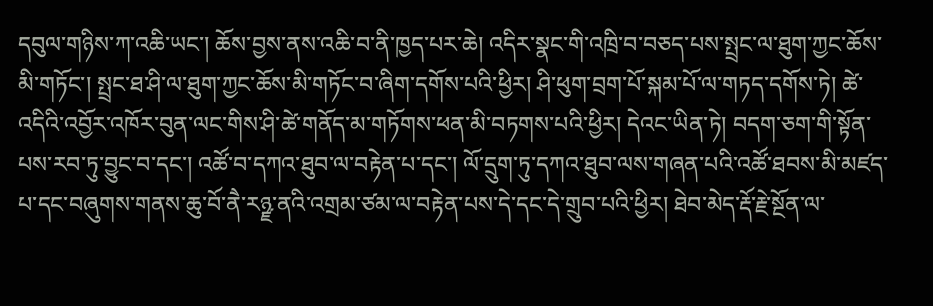དབུལ་གཉིས་ཀ་འཆི་ཡང་། ཆོས་བྱས་ནས་འཆི་བ་ནི་ཁྱད་པར་ཆེ། འདིར་སྣང་གི་འཁྲི་བ་བཅད་པས་སྤྲང་ལ་ཐུག་ཀྱང་ཆོས་མི་གཏོང་། སྤྲང་ཐ་ཤི་ལ་ཐུག་ཀྱང་ཆོས་མི་གཏོང་བ་ཞིག་དགོས་པའི་ཕྱིར། ཤི་ཕུག་བྲག་པོ་སྐམ་པོ་ལ་གཏད་དགོས་ཏེ། ཚེ་འདིའི་འབྱོར་འཁོར་བུན་ལང་གིས་ཤི་ཚེ་གནོད་མ་གཏོགས་ཕན་མི་བཏགས་པའི་ཕྱིར། དེའང་ཡིན་ཏེ། བདག་ཅག་གི་སྟོན་པས་རབ་ཏུ་བྱུང་བ་དང་། འཚོ་བ་དཀའ་ཐུབ་ལ་བརྟེན་པ་དང་། ལོ་དྲུག་ཏུ་དཀའ་ཐུབ་ལས་གཞན་པའི་འཚོ་ཐབས་མི་མཛད་པ་དང་བཞུགས་གནས་ཆུ་བོ་ནཻ་རཉྫ་ནའི་འགྲམ་ཙམ་ལ་བརྟེན་པས་དེ་དང་དེ་གྲུབ་པའི་ཕྱིར། ཐེབ་མེད་རྡོ་རྗེ་སྔོན་ལ་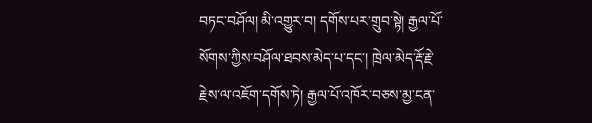བཏང་བཤོལ། མི་འགྱུར་བ། དགོས་པར་གྲུབ་སྟེ། རྒྱལ་པོ་སོགས་ཀྱིས་བཤོལ་ཐབས་མེད་པ་དང་། ཁྲེལ་མེད་རྡོ་རྗེ་རྗེས་ལ་འཇོག་དགོས་ཏེ། རྒྱལ་པོ་འཁོར་བཅས་མྱ་ངན་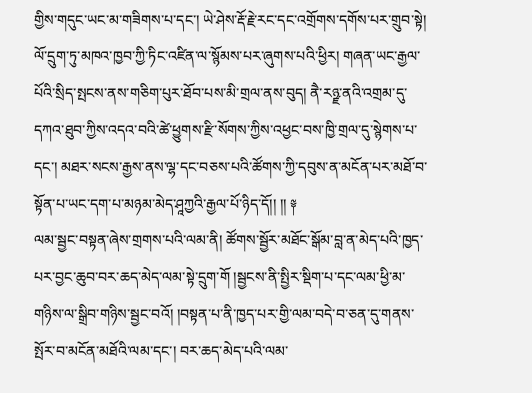གྱིས་གདུང་ཡང་མ་གཟིགས་པ་དང་། ཡེ་ཤེས་རྡོ་རྗེ་རང་དང་འགྲོགས་དགོས་པར་གྲུབ་སྟེ། ལོ་དྲུག་ཏུ་མཁའ་ཁྱབ་ཀྱི་ཏིང་འཛིན་ལ་སྙོམས་པར་ཞུགས་པའི་ཕྱིར། གཞན་ཡང་རྒྱལ་པོའི་སྲིད་སྤངས་ནས་གཅིག་པུར་ཐོབ་པས་མི་གྲལ་ནས་བུད། ནཻ་རཉྫ་ནའི་འགྲམ་དུ་དཀའ་ཐུབ་ཀྱིས་འདའ་བའི་ཚེ་ཕྱུགས་རྫི་སོགས་ཀྱིས་འཕྱང་བས་ཁྱི་གྲལ་དུ་སྙེགས་པ་དང་། མཐར་སངས་རྒྱས་ནས་ལྷ་དང་བཅས་པའི་ཚོགས་ཀྱི་དབུས་ན་མངོན་པར་མཐོ་བ་སྟོན་པ་ཡང་དག་པ་མཉམ་མེད་ཤཱཀྱའི་རྒྱལ་པོ་ཉིད་དོ།། །། ༈
ལམ་སྦྱང་བསྟན་ཞེས་གྲགས་པའི་ལམ་ནི། ཚོགས་སྦྱོར་མཐོང་སྒོམ་བླ་ན་མེད་པའི་ཁྱད་པར་བྱང་ཆུབ་བར་ཆད་མེད་ལམ་སྟེ་དྲུག་གོ །སྦྱངས་ནི་སྤྱིར་སྡིག་པ་དང་ལམ་ཕྱི་མ་གཉིས་ལ་སྒྲིབ་གཉིས་སྦྱང་བའོ། །བསྟན་པ་ནི་ཁྱད་པར་གྱི་ལམ་བདེ་བ་ཅན་དུ་གནས་སྤོར་བ་མངོན་མཐོའི་ལམ་དང་། བར་ཆད་མེད་པའི་ལམ་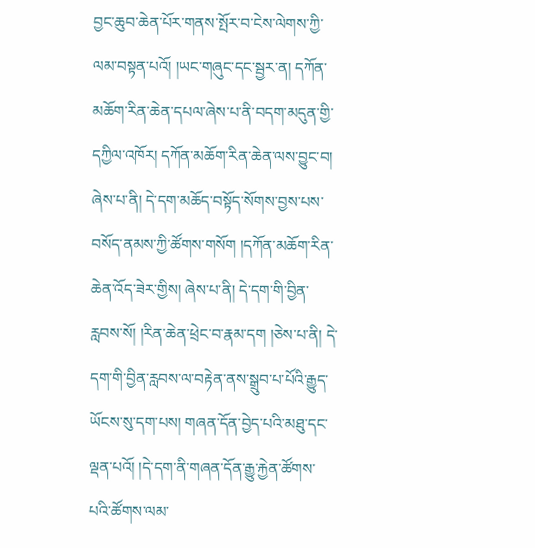བྱང་ཆུབ་ཆེན་པོར་གནས་སྤོར་བ་ངེས་ལེགས་ཀྱི་ལམ་བསྟན་པའོ། །ཡང་གཞུང་དང་སྦྱར་ན། དཀོན་མཆོག་རིན་ཆེན་དཔལ་ཞེས་པ་ནི་བདག་མདུན་གྱི་དཀྱིལ་འཁོར། དཀོན་མཆོག་རིན་ཆེན་ལས་བྱུང་བ། ཞེས་པ་ནི། དེ་དག་མཆོད་བསྟོད་སོགས་བྱས་པས་བསོད་ནམས་ཀྱི་ཚོགས་གསོག །དཀོན་མཆོག་རིན་ཆེན་འོད་ཟེར་གྱིས། ཞེས་པ་ནི། དེ་དག་གི་བྱིན་རླབས་སོ། །རིན་ཆེན་ཕྲེང་བ་རྣམ་དག །ཅེས་པ་ནི། དེ་དག་གི་བྱིན་རླབས་ལ་བརྟེན་ནས་སྒྲུབ་པ་པོའི་རྒྱུད་ཡོངས་སུ་དག་པས། གཞན་དོན་བྱེད་པའི་མཐུ་དང་ལྡན་པའོ། །དེ་དག་ནི་གཞན་དོན་རྒྱུ་རྐྱེན་ཚོགས་པའི་ཚོགས་ལམ་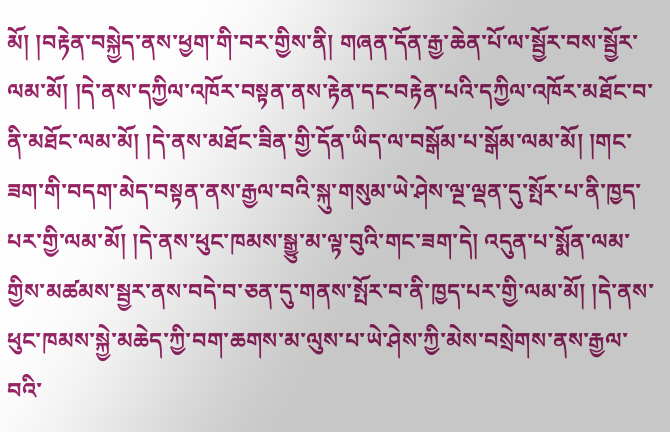མོ། །བརྟེན་བསྐྱེད་ནས་ཕྱག་གི་བར་གྱིས་ནི། གཞན་དོན་རྒྱ་ཆེན་པོ་ལ་སྦྱོར་བས་སྦྱོར་ལམ་མོ། །དེ་ནས་དཀྱིལ་འཁོར་བསྟན་ནས་རྟེན་དང་བརྟེན་པའི་དཀྱིལ་འཁོར་མཐོང་བ་ནི་མཐོང་ལམ་མོ། །དེ་ནས་མཐོང་ཟིན་གྱི་དོན་ཡིད་ལ་བསྒོམ་པ་སྒོམ་ལམ་མོ། །གང་ཟག་གི་བདག་མེད་བསྟན་ནས་རྒྱལ་བའི་སྐུ་གསུམ་ཡེ་ཤེས་ལྔ་ལྡན་དུ་སྤོར་པ་ནི་ཁྱད་པར་གྱི་ལམ་མོ། །དེ་ནས་ཕུང་ཁམས་སྒྱུ་མ་ལྟ་བུའི་གང་ཟག་དེ། འདུན་པ་སྨོན་ལམ་གྱིས་མཚམས་སྦྱར་ནས་བདེ་བ་ཅན་དུ་གནས་སྤོར་བ་ནི་ཁྱད་པར་གྱི་ལམ་མོ། །དེ་ནས་ཕུང་ཁམས་སྐྱེ་མཆེད་ཀྱི་བག་ཆགས་མ་ལུས་པ་ཡེ་ཤེས་ཀྱི་མེས་བསྲེགས་ནས་རྒྱལ་བའི་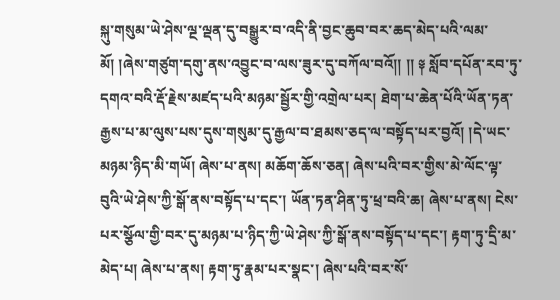སྐུ་གསུམ་ཡེ་ཤེས་ལྔ་ལྡན་དུ་བསྒྱུར་བ་འདི་ནི་བྱང་ཆུབ་བར་ཆད་མེད་པའི་ལམ་མོ། །ཞེས་གཙུག་དགུ་ནས་འབྱུང་བ་ལས་ཟུར་དུ་བཀོལ་བའོ།། །། ༈ སློབ་དཔོན་རབ་ཏུ་དགའ་བའི་རྡོ་རྗེས་མཛད་པའི་མཉམ་སྦྱོར་གྱི་འགྲེལ་པར། ཐེག་པ་ཆེན་པོའི་ཡོན་ཏན་རྒྱས་པ་མ་ལུས་པས་དུས་གསུམ་དུ་རྒྱལ་བ་ཐམས་ཅད་ལ་བསྟོད་པར་བྱའོ། །དེ་ཡང་མཉམ་ཉིད་མི་གཡོ། ཞེས་པ་ནས། མཆོག་ཆོས་ཅན། ཞེས་པའི་བར་གྱིས་མེ་ལོང་ལྟ་བུའི་ཡེ་ཤེས་ཀྱི་སྒོ་ནས་བསྟོད་པ་དང་། ཡོན་ཏན་ཤིན་ཏུ་ཕྲ་བའི་ཆ། ཞེས་པ་ནས། ངེས་པར་སྩོལ་གྱི་བར་དུ་མཉམ་པ་ཉིད་ཀྱི་ཡེ་ཤེས་ཀྱི་སྒོ་ནས་བསྟོད་པ་དང་། རྟག་ཏུ་དྲི་མ་མེད་པ། ཞེས་པ་ནས། རྟག་ཏུ་རྣམ་པར་སྣང་། ཞེས་པའི་བར་སོ་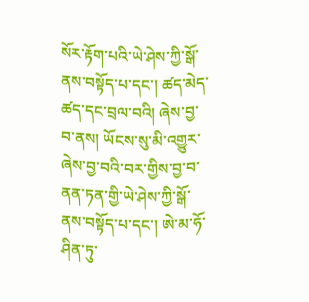སོར་རྟོག་པའི་ཡེ་ཤེས་ཀྱི་སྒོ་ནས་བསྟོད་པ་དང་། ཚད་མེད་ཚད་དང་བྲལ་བའི། ཞེས་བྱ་བ་ནས། ཡོངས་སུ་མི་འགྱུར་ཞེས་བྱ་བའི་བར་གྱིས་བྱ་བ་ནན་ཏན་གྱི་ཡེ་ཤེས་ཀྱི་སྒོ་ནས་བསྟོད་པ་དང་། ཨེ་མ་ཧོ་ཤིན་ཏུ་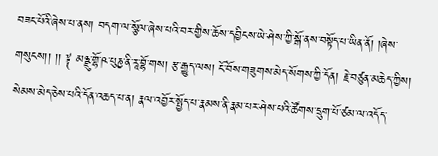བཟང་པོའི་ཞེས་པ་ནས། བདག་ལ་སྩོལ་ཞེས་པའི་བར་གྱིས་ཆོས་དབྱིངས་ཡེ་ཤེས་ཀྱི་སྒོ་ནས་བསྟོད་པ་ཡིན་ནོ། །ཞེས་གསུངས།། །། ༈ མཉྫུ་གྷོ་ཥ་པུཎྱ་ནི་རཱ་བྷོ་གས། རྩ་རྒྱུད་ལས། ངོ་བོས་གཟུགས་མེད་སོགས་ཀྱི་དོན། རྗེ་བཙུན་མཆེད་ཀྱིས། སེམས་མེད་ཅེས་པའི་དོན་འཆད་པ་ན། རྣལ་འབྱོར་སྤྱོད་པ་རྣམས་ནི་རྣམ་པར་ཤེས་པའི་ཚོགས་དྲུག་པོ་ཙམ་ལ་འདོད་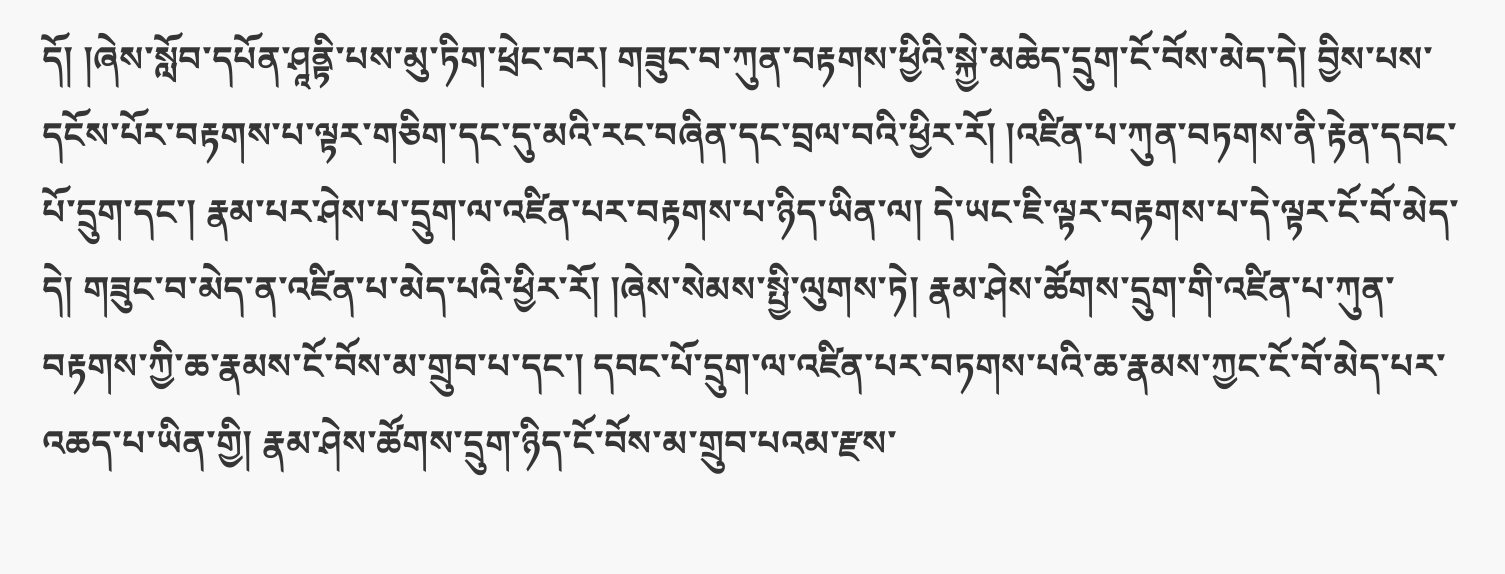དོ། །ཞེས་སློབ་དཔོན་ཤཱནྟི་པས་མུ་ཏིག་ཕྲེང་བར། གཟུང་བ་ཀུན་བརྟགས་ཕྱིའི་སྐྱེ་མཆེད་དྲུག་ངོ་བོས་མེད་དེ། བྱིས་པས་དངོས་པོར་བརྟགས་པ་ལྟར་གཅིག་དང་དུ་མའི་རང་བཞིན་དང་བྲལ་བའི་ཕྱིར་རོ། །འཛིན་པ་ཀུན་བཏགས་ནི་རྟེན་དབང་པོ་དྲུག་དང་། རྣམ་པར་ཤེས་པ་དྲུག་ལ་འཛིན་པར་བརྟགས་པ་ཉིད་ཡིན་ལ། དེ་ཡང་ཇི་ལྟར་བརྟགས་པ་དེ་ལྟར་ངོ་བོ་མེད་དེ། གཟུང་བ་མེད་ན་འཛིན་པ་མེད་པའི་ཕྱིར་རོ། །ཞེས་སེམས་སྤྱི་ལུགས་ཏེ། རྣམ་ཤེས་ཚོགས་དྲུག་གི་འཛིན་པ་ཀུན་བརྟགས་ཀྱི་ཆ་རྣམས་ངོ་བོས་མ་གྲུབ་པ་དང་། དབང་པོ་དྲུག་ལ་འཛིན་པར་བཏགས་པའི་ཆ་རྣམས་ཀྱང་ངོ་བོ་མེད་པར་འཆད་པ་ཡིན་གྱི། རྣམ་ཤེས་ཚོགས་དྲུག་ཉིད་ངོ་བོས་མ་གྲུབ་པའམ་རྫས་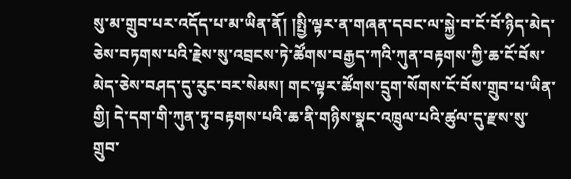སུ་མ་གྲུབ་པར་འདོད་པ་མ་ཡིན་ནོ། །སྤྱི་ལྟར་ན་གཞན་དབང་ལ་སྐྱེ་བ་ངོ་བོ་ཉིད་མེད་ཅེས་བཏགས་པའི་རྗེས་སུ་འབྲངས་ཏེ་ཚོགས་བརྒྱད་ཀའི་ཀུན་བརྟགས་ཀྱི་ཆ་ངོ་བོས་མེད་ཅེས་བཤད་དུ་རུང་བར་སེམས། གང་ལྟར་ཚོགས་དྲུག་སོགས་ངོ་བོས་གྲུབ་པ་ཡིན་གྱི། དེ་དག་གི་ཀུན་ཏུ་བརྟགས་པའི་ཆ་ནི་གཉིས་སྣང་འཁྲུལ་པའི་ཚུལ་དུ་རྫས་སུ་གྲུབ་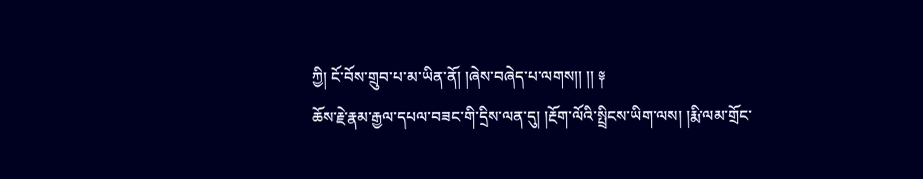ཀྱི། ངོ་བོས་གྲུབ་པ་མ་ཡིན་ནོ། །ཞེས་བཞེད་པ་ལགས།། །། ༈
ཆོས་རྗེ་རྣམ་རྒྱལ་དཔལ་བཟང་གི་དྲིས་ལན་དུ། །རྔོག་ལོའི་སྤྲིངས་ཡིག་ལས། །རྨི་ལམ་གྲོང་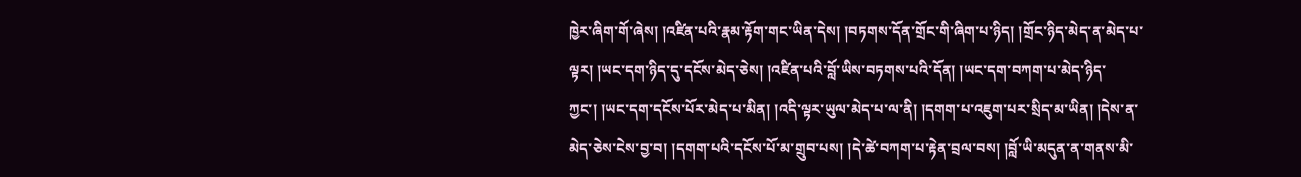ཁྱེར་ཞིག་གོ་ཞེས། །འཛིན་པའི་རྣམ་རྟོག་གང་ཡིན་དེས། །བཏགས་དོན་གྲོང་གི་ཞིག་པ་ཉིད། །གྲོང་ཉིད་མེད་ན་མེད་པ་ལྟར། །ཡང་དག་ཉིད་དུ་དངོས་མེད་ཅེས། །འཛིན་པའི་བློ་ཡིས་བཏགས་པའི་དོན། །ཡང་དག་བཀག་པ་མེད་ཉིད་ཀྱང་། །ཡང་དག་དངོས་པོར་མེད་པ་མིན། །འདི་ལྟར་ཡུལ་མེད་པ་ལ་ནི། །དགག་པ་འཇུག་པར་སྲིད་མ་ཡིན། །དེས་ན་མེད་ཅེས་ངེས་བྱ་བ། །དགག་པའི་དངོས་པོ་མ་གྲུབ་པས། །དེ་ཚེ་བཀག་པ་རྟེན་བྲལ་བས། །བློ་ཡི་མདུན་ན་གནས་མི་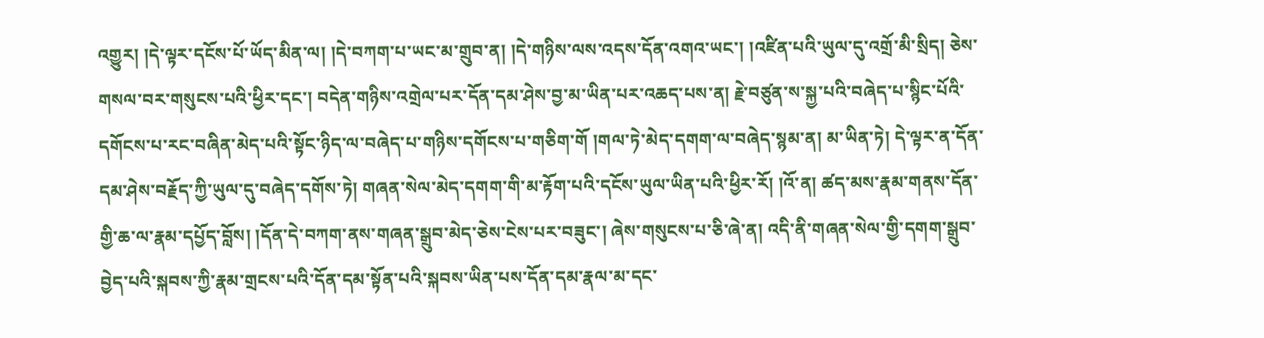འགྱུར། །དེ་ལྟར་དངོས་པོ་ཡོད་མིན་ལ། །དེ་བཀག་པ་ཡང་མ་གྲུབ་ན། །དེ་གཉིས་ལས་འདས་དོན་འགའ་ཡང་། །འཛིན་པའི་ཡུལ་དུ་འགྲོ་མི་སྲིད། ཅེས་གསལ་བར་གསུངས་པའི་ཕྱིར་དང་། བདེན་གཉིས་འགྲེལ་པར་དོན་དམ་ཤེས་བྱ་མ་ཡིན་པར་འཆད་པས་ན། རྗེ་བཙུན་ས་སྐྱ་པའི་བཞེད་པ་སྙིང་པོའི་དགོངས་པ་རང་བཞིན་མེད་པའི་སྟོང་ཉིད་ལ་བཞེད་པ་གཉིས་དགོངས་པ་གཅིག་གོ །གལ་ཏེ་མེད་དགག་ལ་བཞེད་སྙམ་ན། མ་ཡིན་ཏེ། དེ་ལྟར་ན་དོན་དམ་ཤེས་བརྗོད་ཀྱི་ཡུལ་དུ་བཞེད་དགོས་ཏེ། གཞན་སེལ་མེད་དགག་གི་མ་རྟོག་པའི་དངོས་ཡུལ་ཡིན་པའི་ཕྱིར་རོ། །འོ་ན། ཚད་མས་རྣམ་གནས་དོན་གྱི་ཆ་ལ་རྣམ་དཔྱོད་བློས། །དོན་དེ་བཀག་ནས་གཞན་སྒྲུབ་མེད་ཅེས་ངེས་པར་བཟུང་། ཞེས་གསུངས་པ་ཅི་ཞེ་ན། འདི་ནི་གཞན་སེལ་གྱི་དགག་སྒྲུབ་བྱེད་པའི་སྐབས་ཀྱི་རྣམ་གྲངས་པའི་དོན་དམ་སྟོན་པའི་སྐབས་ཡིན་པས་དོན་དམ་རྣལ་མ་དང་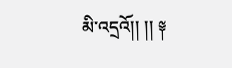མི་འདྲའོ།། །། ༈